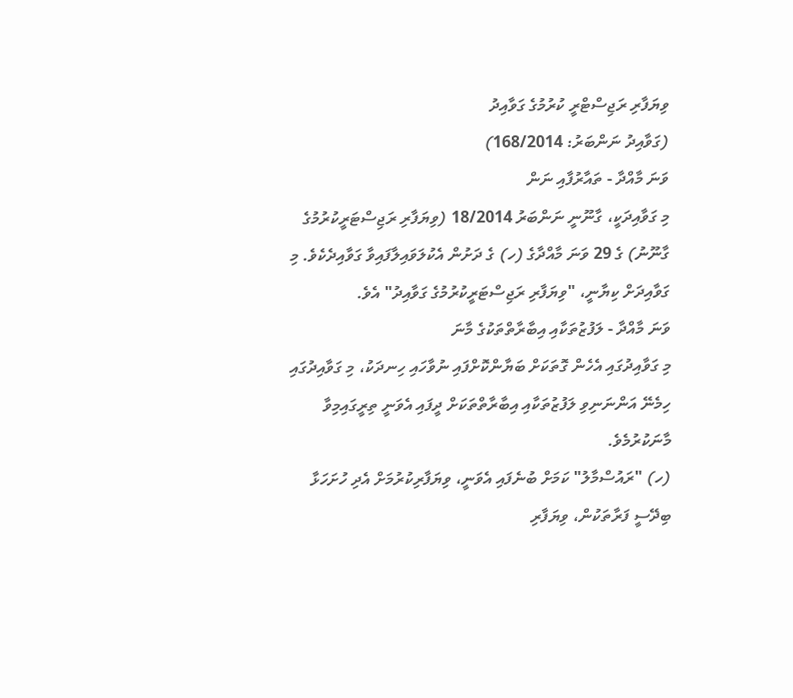ވިޔަފާރި ރަޖިސްޓްރީ ކުރުމުގެ ގަވާއިދު
(ގަވާއިދު ނަންބަރު: 168/2014)
ވަނަ މާއްދާ - ތައާރުފާއި ނަން
މި ގަވާއިދަކީ، ގާނޫނީ ނަންބަރު 18/2014 (ވިޔަފާރި ރަޖިސްޓަރީކުރުމުގެ ގާނޫނު) ގެ 29 ވަނަ މާއްދާގެ (ހ) ގެ ދަށުން އެކުލަވައިލާފައިވާ ގަވާއިދެކެވެ. މި ގަވާއިދަށް ކިޔާނީ، "ވިޔަފާރި ރަޖިސްޓަރީކުރުމުގެ ގަވާއިދު" އެވެ.
ވަނަ މާއްދާ - ލަފުޒުތަކާއި އިބާރާތްތަކުގެ މާނަ
މި ގަވާއިދުގައި އެހެން ގޮތަކަށް ބަޔާންކޮށްފައި ނުވާހައި ހިނދަކު، މި ގަވާއިދުގައި ހިމެނޭ އަންނަނިވި ލަފުޒުތަކާއި އިބާރާތްތަކަށް ދީފައި އެވަނީ ތިރީގައިމިވާ މާނަކުރުމެވެ.
(ހ) "ރައުސްމާލު" ކަމަށް ބުނެފައި އެވަނީ، ވިޔަފާރިކުރުމަށް އެދި ހުށަހަޅާ ބިދޭސީ ފަރާތަކުން، ވިޔަފާރި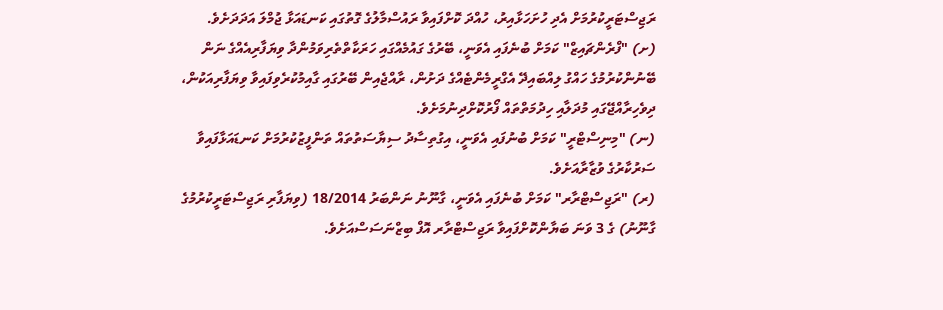ރަޖިސްޓަރީކުރުމަށް އެދި ހުށަހަޅާއިރު، ހުއްދަ ކޮށްފައިވާ ރައުސްމާލުގެ ގޮތުގައި ކަނޑައަޅާ ޖުމްލަ އަދަދަށެވެ.
(ށ) "ފްރެންޗައިޒް" ކަމަށް ބުނެފައި އެވަނީ، ބޭރުގެ ގައުމެއްގައި ހަރަކާތްތެރިވަމުންދާ ވިޔަފާރިއެއްގެ ނަން ބޭނުންކުރުމުގެ ހައްގު ލިއްބައިދޭ އެގްރީމެންޓެއްގެ ދަށުން، ރާއްޖެއިން ބޭރުގައި ގާއިމުކުރެވިފައިވާ ވިޔަފާރިއަކުން، ދިވެހިރާއްޖޭގައި މުދަލާއި ހިދުމަތްތައް ފޯރުކޮށްދިނުމަށެވެ.
(ނ) "މިނިސްޓްރީ" ކަމަށް ބުނުފައި އެވަނީ، އިގުތިސާދު ސިޔާސަތުތައް ތަންފީޒުކުރުމަށް ކަނޑައަޅާފައިވާ ސަރުކާރުގެ ވުޒާރާއަށެވެ.
(ރ) "ރަޖިސްޓްރާރ" ކަމަށް ބުނެފައި އެވަނީ، ގާނޫނު ނަންބަރު 18/2014 (ވިޔަފާރި ރަޖިސްޓަރީކުރުމުގެ ގާނޫނު) ގެ 3 ވަނަ ބަޔާންކޮށްފައިވާ ރަޖިސްޓްރާރ އޮފް ބިޒްނަސަސްއަށެވެ.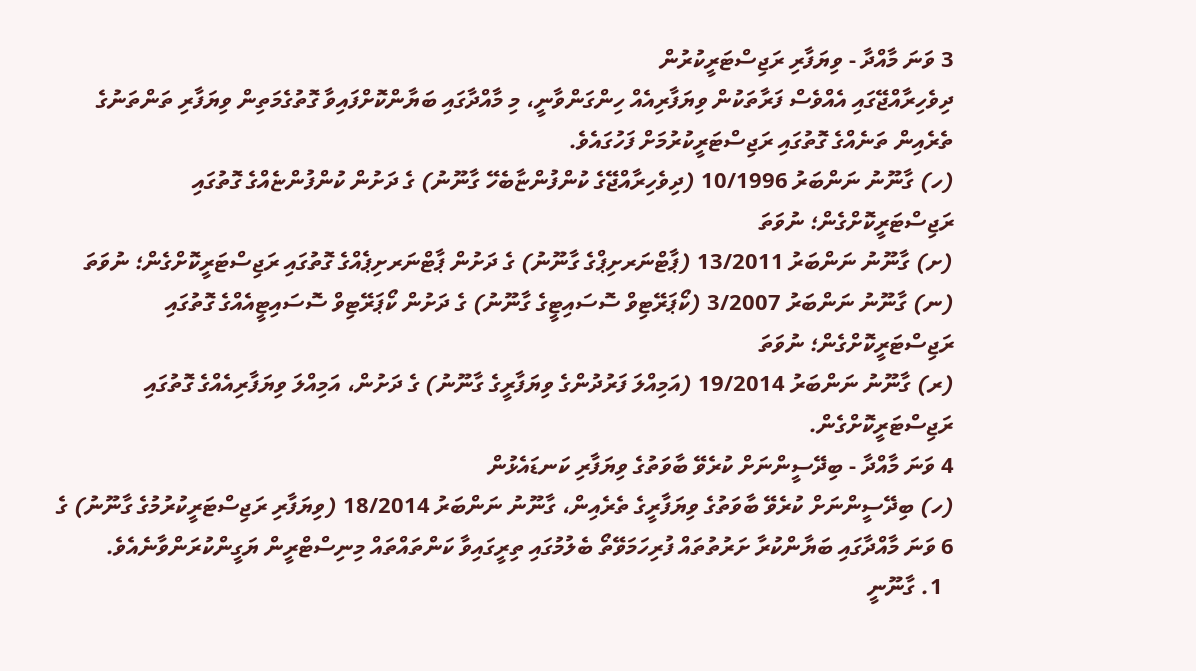3 ވަނަ މާއްދާ - ވިޔަފާރި ރަޖިސްޓަރީކުރުން
ދިވެހިރާއްޖޭގައި އެއްވެސް ފަރާތަކުން ވިޔަފާރިއެއް ހިންގަންވާނީ، މި މާއްދާގައި ބަޔާންކޮށްފައިވާ ގޮތުގެމަތިން ވިޔަފާރި ތަންތަނުގެ ތެރެއިން ތަނެއްގެ ގޮތުގައި ރަޖިސްޓަރީކުރުމަށް ފަހުގައެވެ.
(ހ) ގާނޫނު ނަންބަރު 10/1996 (ދިވެހިރާއްޖޭގެ ކުންފުންޏާބެހޭ ގާނޫނު) ގެ ދަށުން ކުންފުންޏެއްގެ ގޮތުގައި ރަޖިސްޓަރީކޮށްގެން؛ ނުވަތަ
(ށ) ގާނޫނު ނަންބަރު 13/2011 (ޕާޓްނަރށިޕްގެ ގާނޫނު) ގެ ދަށުން ޕާޓްނަރށިޕެއްގެ ގޮތުގައި ރަޖިސްޓަރީކޮށްގެން؛ ނުވަތަ
(ނ) ގާނޫނު ނަންބަރު 3/2007 (ކޯޕަރޭޓިވް ސޮސައިޓީގެ ގާނޫނު) ގެ ދަށުން ކޯޕަރޭޓިވް ސޮސައިޓީއެއްގެ ގޮތުގައި ރަޖިސްޓަރީކޮށްގެން؛ ނުވަތަ
(ރ) ގާނޫނު ނަންބަރު 19/2014 (އަމިއްލަ ފަރުދުންގެ ވިޔަފާރީގެ ގާނޫނު) ގެ ދަށުން، އަމިއްލަ ވިޔަފާރިއެއްގެ ގޮތުގައި ރަޖިސްޓަރީކޮށްގެން.
4 ވަނަ މާއްދާ - ބިދޭސީންނަށް ކުރެވޭ ބާވަތުގެ ވިޔަފާރި ކަނޑައެޅުން
(ހ) ބިދޭސީންނަށް ކުރެވޭ ބާވަތުގެ ވިޔަފާރީގެ ތެރެއިން، ގާނޫނު ނަންބަރު 18/2014 (ވިޔަފާރި ރަޖިސްޓަރީކުރުމުގެ ގާނޫނު) ގެ 6 ވަނަ މާއްދާގައި ބަޔާންކުރާ ށަރުތުތައް ފުރިހަމަވޭތޯ ބެލުމުގައި ތިރީގައިވާ ކަންތައްތައް މިނިސްޓްރީން ޔަގީންކުރަންވާނެއެވެ.
  1. ގާނޫނީ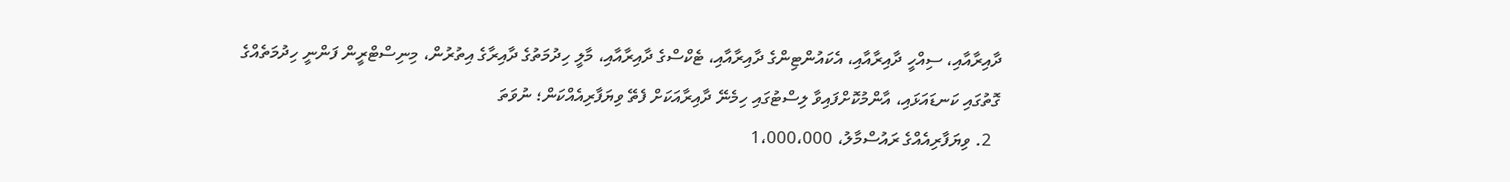ދާއިރާއާއި، ސިއްހީ ދާއިރާއާއި، އެކައުންޓިންގެ ދާއިރާއާއި، ޓެކްސްގެ ދާއިރާއާއި، މާލީ ހިދުމަތުގެ ދާއިރާގެ އިތުރުން، މިނިސްޓްރީން ފަންނީ ހިދުމަތެއްގެ ގޮތުގައި ކަނޑައަޅައި، އާންމުކޮށްފައިވާ ލިސްޓުގައި ހިމެނޭ ދާއިރާއަކަށް ފެތޭ ވިޔަފާރިއެއްކަން؛ ނުވަތަ
  2. ވިޔަފާރިއެއްގެ ރައުސްމާލު، 1،000،000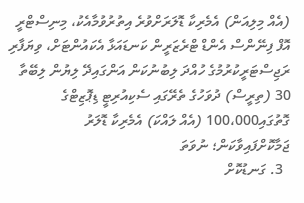(އެއް މިލިއަން) އެމެރިކާ ޑޮލަރަށްވުރެ އިތުރުވުމާއެކު، މިނިސްޓްރީ އޮފް ފިނޭންސް އެންޑް ޓްރެޒަރީން ކަނޑައަޅާ އެކައުންޓަށް، ވިޔަފާރި ރަޖިސްޓަރީކުރުމުގެ ހުއްދަ ލިބުނުކަން އަންގައިދޭ ލިޔުން ލިބޭތާ 30 (ތިރީސް) ދުވަހުގެ ތެރޭގައި ސެކިއުރިޓީ ޑިޕޮޒިޓްގެ ގޮތުގައި100،000 (އެއް ލައްކަ) އެމެރިކާ ޑޮލަރު ޖަމާކޮށްފައިވާކަން؛ ނުވަތަ
  3. ގަނޑުކޮށް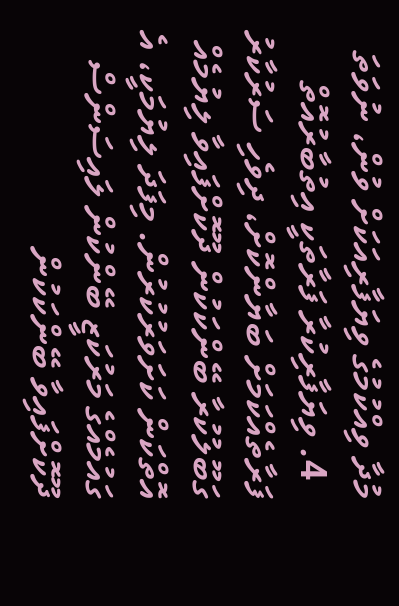މުދާ ވިއްކުމުގެ ވިޔަފާރިއަކަށް ވުން، ނުވަތަ
  4. ވިޔަފާރިކުރާ ފަރާތަކީ އިތުބާރުއޮތް ފަރާތެއްކަމަށް ބަޔާންކޮށް، ދިވެހި ސަރުކާރު ގަބޫލުކުރާ ބޭންކަކުން ދޫކޮށްފައިވާ ލިޔުމެއް އޮތްކަން ކަށަވަރުކުރުން. މިފަދަ ލިޔުމަކީ، އެ ގައުމެއްގެ މަރުކަޒީ ބޭންކުން ލައިސަންސް ދޫކޮށްފައިވާ ބޭންކަކުން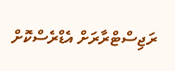ރަޖިސްޓްރާރަށް އެޑްރެސްކޮށް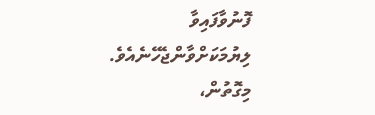ފޮނުވާފައިވާ ލިޔުމަކަށްވާންޖެހޭނެއެވެ. މިގޮތުން،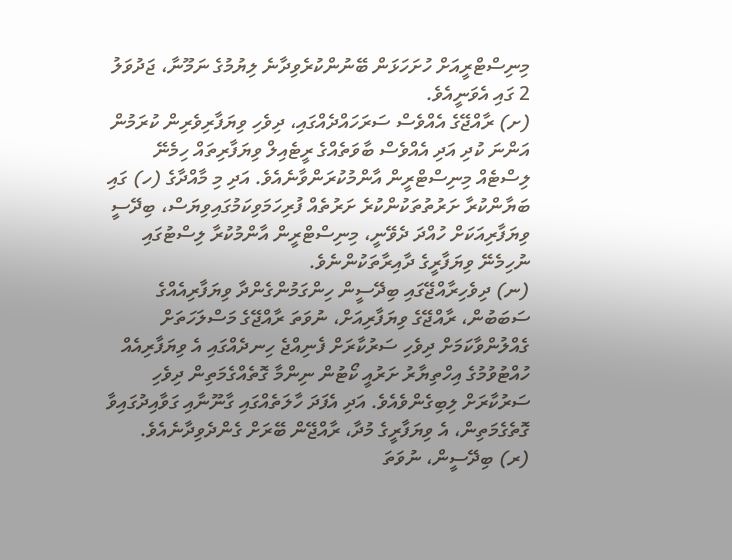މިނިސްޓްރީއަށް ހުށަހަޅަން ބޭނުންކުރެވިދާނެ ލިޔުމުގެ ނަމޫނާ، ޖަދުވަލު 2 ގައި އެވަނީއެވެ.
(ށ) ރާއްޖޭގެ އެއްވެސް ސަރަހައްދެއްގައި، ދިވެހި ވިޔަފާރިވެރިން ކުރަމުން އަންނަ ކުދި އަދި އެއްވެސް ބާވަތެއްގެ ރީޓެއިލް ވިޔަފާރިތައް ހިމެނޭ ލިސްޓެއް މިނިސްޓްރީން އާންމުކުރަންވާނެއެވެ. އަދި މި މާއްދާގެ (ހ) ގައި ބަޔާންކުރާ ށަރުތުތަކުންކުރެ ށަރުތެއް ފުރިހަމަވިކަމުގައިވިޔަސް، ބިދޭސީ ވިޔަފާރިއަކަށް ހުއްދަ ދެވޭނީ، މިނިސްޓްރީން އާންމުކުރާ ލިސްޓުގައި ނުހިމެނޭ ވިޔަފާރީގެ ދާއިރާތަކުންނެވެ.
(ނ) ދިވެހިރާއްޖޭގައި ބިދޭސީން ހިންގަމުންގެންދާ ވިޔަފާރިއެއްގެ ސަބަބުން، ރާއްޖޭގެ ވިޔަފާރިއަށް، ނުވަތަ ރާއްޖޭގެ މަސްލަހަތަށް ގެއްލުންވާކަމަށް ދިވެހި ސަރުކާރަށް ފެނިއްޖެ ހިނދެއްގައި އެ ވިޔަފާރިއެއް ހުއްޓުވުމުގެ އިހްތިޔާރު ށަރުއީ ކޯޓުން ނިންމާ ގޮތެއްގެމަތިން ދިވެހި ސަރުކާރަށް ލިބިގެންވެއެވެ. އަދި އެފަދަ ހާލަތެއްގައި ގާނޫނާއި ގަވާއިދުގައިވާ ގޮތެގެމަތިން، އެ ވިޔަފާރީގެ މުދާ، ރާއްޖޭން ބޭރަށް ގެންދެވިދާނެއެވެ.
(ރ) ބިދޭސީން، ނުވަތަ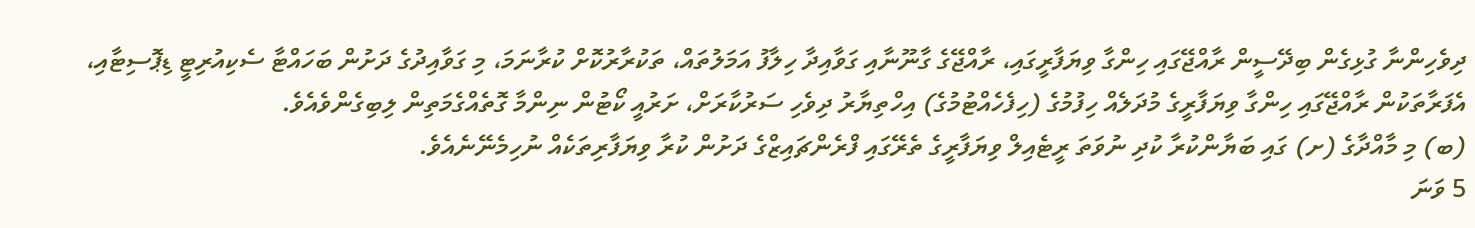ދިވެހިންނާ ގުޅިގެން ބިދޭސީން ރާއްޖޭގައި ހިންގާ ވިޔަފާރީގައި، ރާއްޖޭގެ ގާނޫނާއި ގަވާއިދާ ހިލާފު އަމަލުތައް، ތަކުރާރުކޮށް ކުރާނަމަ، މި ގަވާއިދުގެ ދަށުން ބަހައްޓާ ސެކިއުރިޓީ ޑިޕޮސިޓާއި، އެފަރާތަކުން ރާއްޖޭގައި ހިންގާ ވިޔަފާރީގެ މުދަލެއް ހިފުމުގެ (ހިފެހެއްޓުމުގެ) އިހްތިޔާރު ދިވެހި ސަރުކާރަށް، ށަރުއީ ކޯޓުން ނިންމާ ގޮތެއްގެމަތިން ލިބިގެންވެއެވެ.
(ބ) މި މާއްދާގެ (ށ) ގައި ބަޔާންކުރާ ކުދި ނުވަތަ ރީޓެއިލް ވިޔަފާރީގެ ތެރޭގައި ފްރެންޗައިޒްގެ ދަށުން ކުރާ ވިޔަފާރިތަކެއް ނުހިމެނޭނެއެވެ.
5 ވަނަ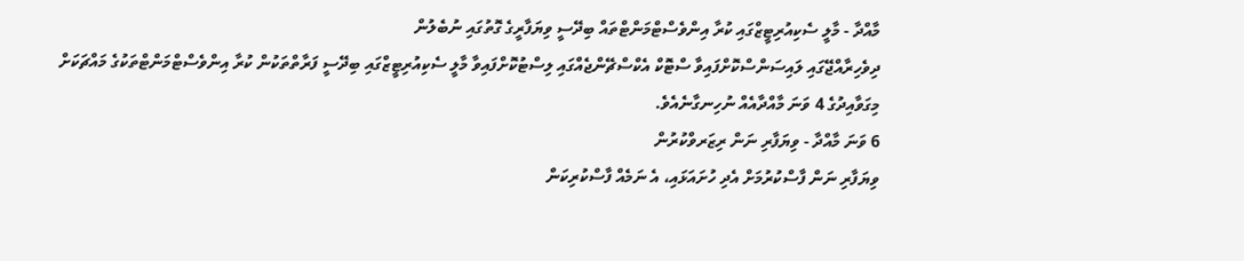މާއްދާ - މާލީ ސެކިއުރިޓީޒްގައި ކުރާ އިންވެސްޓްމަންޓްތައް ބިދޭސީ ވިޔަފާރީގެ ގޮތުގައި ނުބެލުން
ދިވެހިރާއްޖޭގައި ލައިސަންސްކޮށްފައިވާ ސްޓޮކް އެކްސްޗޭންޖެއްގައި ލިސްޓުކޮށްފައިވާ މާލީ ސެކިއުރިޓީޒްގައި ބިދޭސީ ފަރާތްތަކުން ކުރާ އިންވެސްޓްމަންޓްތަކުގެ މައްޗަކަށް މިގަވާއިދުގެ 4 ވަނަ މާއްދާއެއް ނުހިނގާނެއެވެ.
6 ވަނަ މާއްދާ - ވިޔަފާރި ނަން ރިޒަރވްކުރުން
ވިޔަފާރި ނަން ފާސްކުރުމަށް އެދި ހުށައަޅައި، އެ ނަމެއް ފާސްކުރިކަން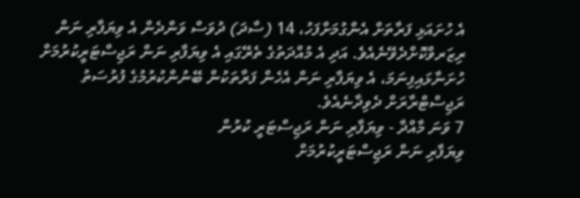އެ ހުށައަޅި ފަރާތަށް އެންގުމަށްފަހު، 14 (ސާދަ) ދުވަސް ވަންދެން އެ ވިޔަފާރި ނަން ރިޒަރވްކޮށްދެވޭނެއެވެ. އަދި އެ މުއްދަތުގެ ތެރޭގައި އެ ވިޔަފާރި ނަން ރަޖިސްޓަރީކުރުމަށް ހުށަނާޅައިފިނަމަ، އެ ވިޔަފާރި ނަން އެހެން ފަރާތަކުން ބޭނުންކުރުމުގެ ފުރުސަތު ރަޖިސްޓްރާރަށް ދެވިދާނެއެވެ.
7 ވަނަ މާއްދާ - ވިޔަފާރި ނަން ރަޖިސްޓަރީ ކުރުން
ވިޔަފާރި ނަން ރަޖިސްޓަރީކުރުމަށް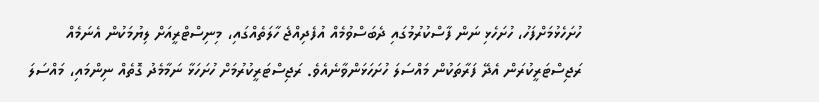ހުށަހެޅުމަށްފަހު، ހުށަހެޅި ނަން ފާސްކުރުމުގައި ދެބަސްވުމެއް އުފެދިއްޖެ ހާލަތެއްގައި، މިނިސްޓްރީއަށް ލިޔުމަކުން އެނަމެއް ރަޖިސްޓަރީކުރަން އެދޭ ފަރާތަކުން މައްސަލަ ހުށަހަޅަންވާނެއެވެ. ރަޖިސްޓަރީކުރުމަށް ހުށަހަޅާ ނަމާމެދު ގޮތެއް ނިންމައި، މައްސަލަ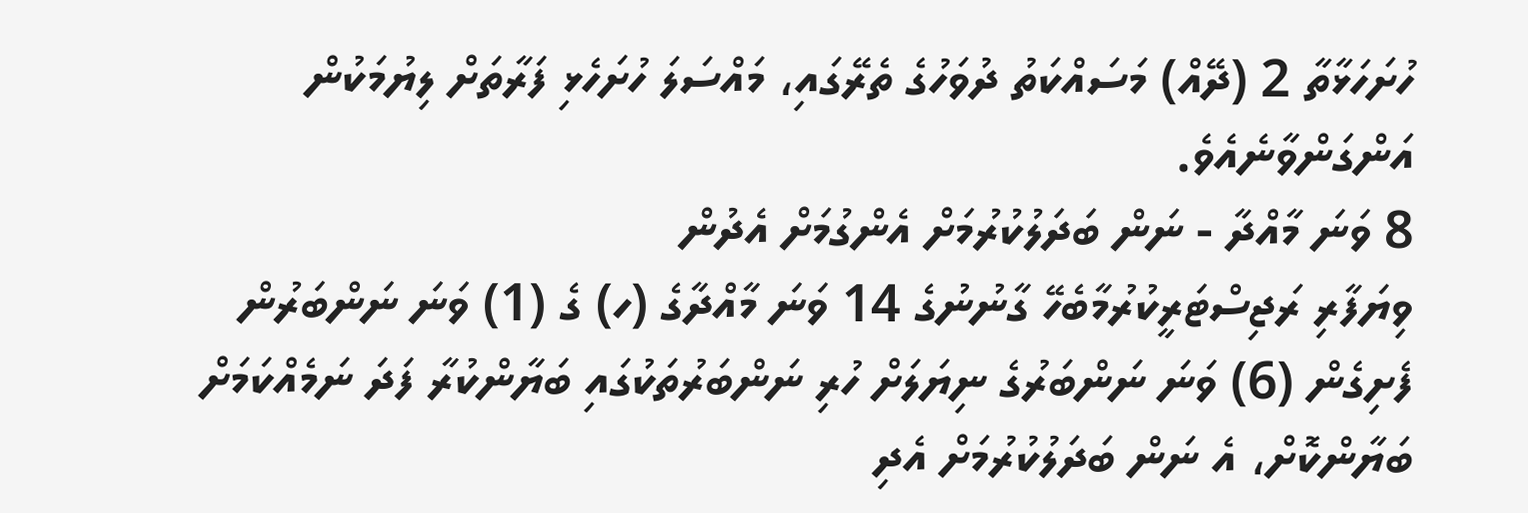ހުށަހަޅާތާ 2 (ދޭއް) މަސައްކަތު ދުވަހުގެ ތެރޭގައި، މައްސަލަ ހުށަހެޅި ފަރާތަށް ލިޔުމަކުން އަންގަންވާނެއެވެ.
8 ވަނަ މާއްދާ - ނަން ބަދަލުކުރުމަށް އެންގުމަށް އެދުން
ވިޔަފާރި ރަޖިސްޓަރީކުރުމާބެހޭ ގާނުނުގެ 14 ވަނަ މާއްދާގެ (ހ) ގެ (1) ވަނަ ނަންބަރުން ފެށިގެން (6) ވަނަ ނަންބަރުގެ ނިޔަލަށް ހުރި ނަންބަރުތަކުގައި ބަޔާންކުރާ ފަދަ ނަމެއްކަމަށް ބަޔާންކޮށް، އެ ނަން ބަދަލުކުރުމަށް އެދި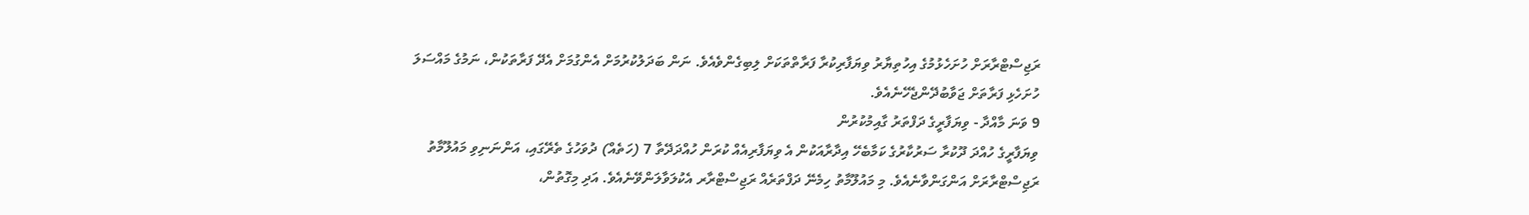ރަޖިސްޓްރާރަށް ހުށަހެޅުމުގެ އިހުތިޔާރު ވިޔަފާރިކުރާ ފަރާތްތަކަށް ލިބިގެންވެއެވެ. ނަން ބަދަލުކުރުމަށް އެންގުމަށް އެދޭ ފަރާތަކުން، ނަމުގެ މައްސަލަ ހުށަހެޅި ފަރާތަށް ޖަވާބުދޭންޖެހޭނެއެވެ.
9 ވަނަ މާއްދާ - ވިޔަފާރީގެ ދަފްތަރު ގާއިމުކުރުން
ވިޔަފާރީގެ ހުއްދަ ދޫކުރާ ސަރުކާރުގެ ކަމާބެހޭ އިދާރާއަކުން އެ ވިޔަފާރިއެއް ކުރަން ހުއްދަދޭތާ 7 (ހަތެއް) ދުވަހުގެ ތެރޭގައި، އަންނަނިވި މައުލޫމާތު ރަޖިސްޓްރާރަށް އަންގަންވާނެއެވެ. މި މައުލޫމާތު ހިމެނޭ ދަފްތަރެއް ރަޖިސްޓްރާރ އެކުލަވާލަންވޭނެއެވެ. އަދި މިގޮތުން،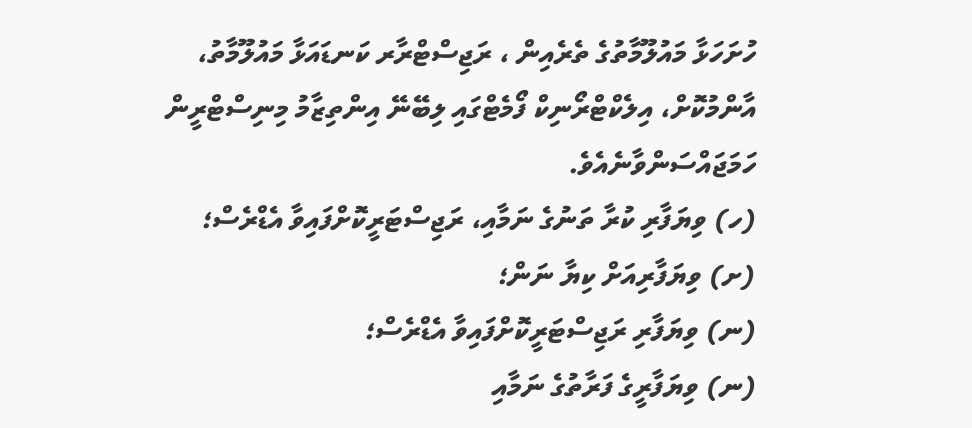ހުށަހަޅާ މައުލޫމާތުގެ ތެރެއިން ، ރަޖިސްޓްރާރ ކަނޑައަޅާ މައުލޫމާތު، އާންމުކޮށް، އިލެކްޓްރޯނިކް ފޯމެޓްގައި ލިބޭނޭ އިންތިޒާމު މިނިސްޓްރީން ހަމަޖައްސަންވާނެއެވެ.
(ހ) ވިޔަފާރި ކުރާ ތަނުގެ ނަމާއި، ރަޖިސްޓަރީކޮށްފައިވާ އެޑްރެސް؛
(ށ) ވިޔަފާރިއަށް ކިޔާ ނަން؛
(ނ) ވިޔަފާރި ރަޖިސްޓަރީކޮށްފައިވާ އެޑްރެސް؛
(ނ) ވިޔަފާރީގެ ފަރާތުގެ ނަމާއި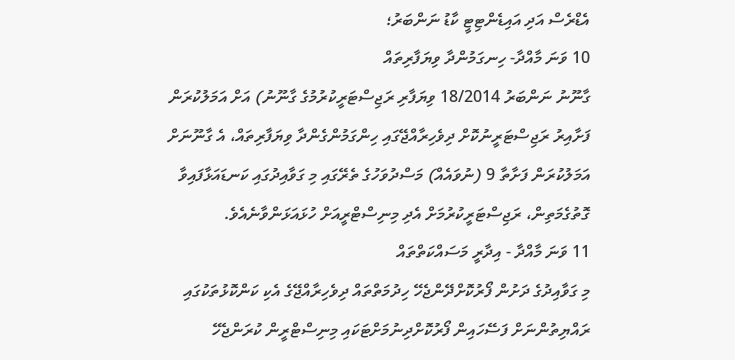އެޑްރެސް އަދި އައިޑެންޓިޓީ ކާޑު ނަންބަރު؛
10 ވަނަ މާއްދާ- ހިނގަމުންދާ ވިޔަފާރިތައް
ގާނޫނު ނަންބަރު 18/2014 ވިޔަފާރި ރަޖިސްޓަރީކުރުމުގެ ގާނޫނު) އަށް އަމަލުކުރަން ފަށާއިރު ރަޖިސްޓަރީނުކޮށް ދިވެހިރާއްޖޭގައި ހިންގަމުންގެންދާ ވިޔަފާރިތައް، އެ ގާނޫނަށް އަމަލުކުރަން ފަށާތާ 9 (ނުވައެއް) މަސްދުވަހުގެ ތެރޭގައި މި ގަވާއިދުގައި ކަނޑައަޅާފައިވާ ގޮތުގެމަތިން، ރަޖިސްޓަރީކުރުމަށް އެދި މިނިސްޓްރީއަށް ހުޅައަޅަންވާނެއެވެ.
11 ވަނަ މާއްދާ - އިދާރީ މަސައްކަތްތައް
މި ގަވާއިދުގެ ދަށުން ފޯރުކޮށްދޭންޖެހޭ ހިދުމަތްތައް ދިވެހިރާއްޖޭގެ އެކި ކަންކޮޅުތަކުގައި ރައްޔިތުންނަށް ފަސޭހައިން ފޯރުކޮށްދިނުމަށްޓަކައި މިނިސްޓްރީން ކުރަންޖެހޭ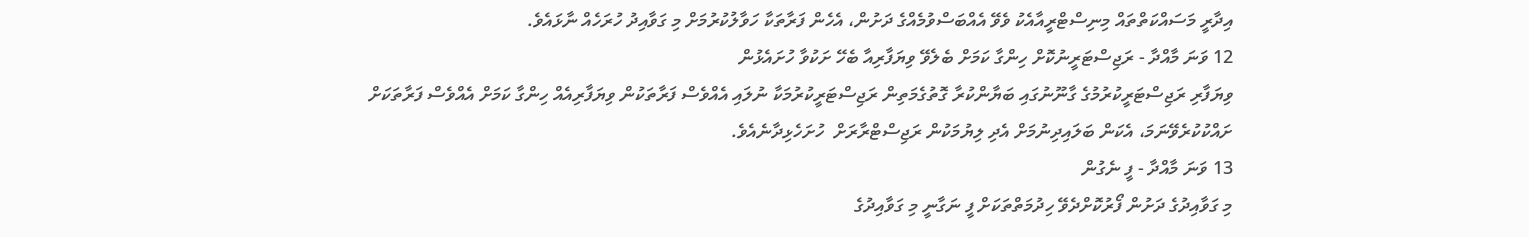އިދާރީ މަސައްކަތްތައް މިނިސްޓްރީއާއެކު ވެވޭ އެއްބަސްވުމެއްގެ ދަށުން، އެހެން ފަރާތަކާ ހަވާލުކުރުމަށް މި ގަވާއިދު ހުރަހެއް ނާޅައެވެ.
12 ވަނަ މާއްދާ - ރަޖިސްޓަރީނުކޮށް ހިންގާ ކަމަށް ބެލެވޭ ވިޔަފާރިއާ ބެހޭ ށަކުވާ ހުށައެޅުން
ވިޔަފާރި ރަޖިސްޓަރީކުރުމުގެ ގާނޫނުގައި ބަޔާންކުރާ ގޮތުގެމަތިން ރަޖިސްޓަރީކުރުމަކާ ނުލައި އެއްވެސް ފަރާތަކުން ވިޔަފާރިއެއް ހިންގާ ކަމަށް އެއްވެސް ފަރާތަކަށް ށައްކުކުރެވޭނަމަ، އެކަން ބަލައިދިނުމަށް އެދި ލިޔުމަކުން ރަޖިސްޓްރާރަށް  ހުށަހެޅިދާނެއެވެ.
13 ވަނަ މާއްދާ - ފީ ނެގުން
މި ގަވާއިދުގެ ދަށުން ފޯރުކޮށްދެވޭ ހިދުމަތްތަކަށް ފީ ނަގާނީ މި ގަވާއިދުގެ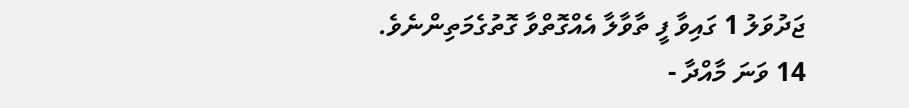ޖަދުވަލު 1 ގައިވާ ފީ ތާވާލާ އެއްގޮތްވާ ގޮތުގެމަތިންނެވެ.
14 ވަނަ މާއްދާ -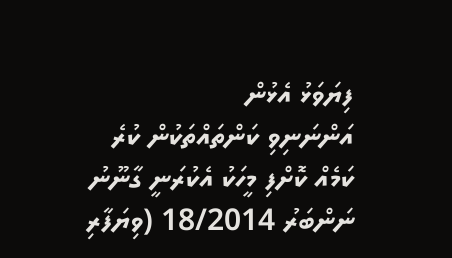ފިޔަވަޅު އެޅުން
އަންނަނިވި ކަންތައްތަކުން ކުރެ ކަމެއް ކޮށްފި މީހަކު އެކުރަނީ ގާނޫނު ނަންބަރު 18/2014 (ވިޔަފާރި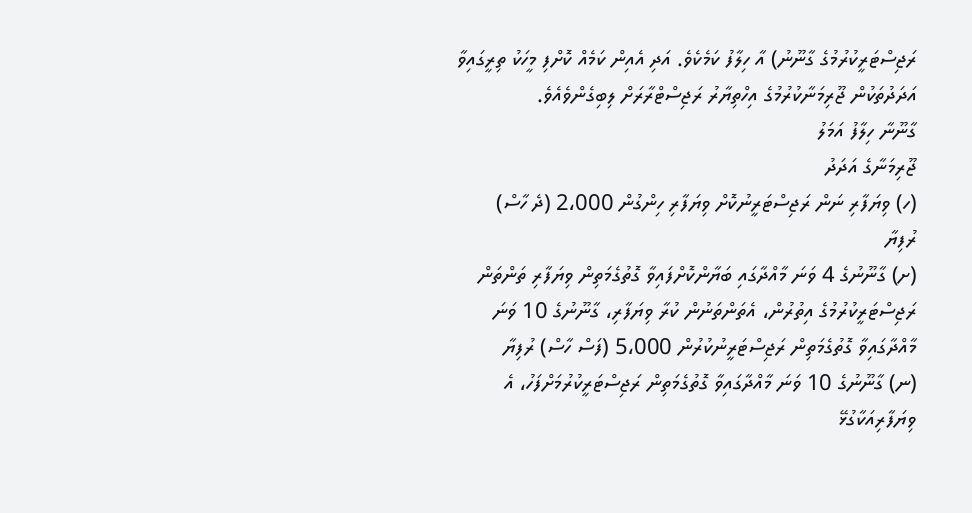ރަޖިސްޓަރީކުރުމުގެ ގާނޫނު) އާ ހިލާފު ކަމެކެވެ. އަދި އެއިން ކަމެއް ކޮށްފި މީހަކު ތިރީގައިވާ އަދަދުތަކުން ޖޫރިމަނާކުރުމުގެ އިހްތިޔާރު ރަޖިސްޓްރާރަށް ލިބިގެންވެއެވެ.
ގާނޫނާ ހިލާފު އަމަލު
ޖޫރިމަނާގެ އަދަދު
(ހ) ވިޔަފާރި ނަން ރަޖިސްޓަރީނުކޮށް ވިޔަފާރި ހިންގުން 2،000 (ދެ ހާސް) ރުފިޔާ
(ށ) ގާނޫނުގެ 4 ވަނަ މާއްދާގައި ބަޔާންކޮށްފައިވާ ގޮތުގެމަތިން ވިޔަފާރި ތަންތަން ރަޖިސްޓަރީކުރުމުގެ އިތުރުން، އެތަންތަނުން ކުރާ ވިޔަފާރި، ގާނޫނުގެ 10 ވަނަ މާއްދާގައިވާ ގޮތުގެމަތިން ރަޖިސްޓަރީނުކުރުން 5،000 (ފަސް ހާސް) ރުފިޔާ
(ނ) ގާނޫނުގެ 10 ވަނަ މާއްދާގައިވާ ގޮތުގެމަތިން ރަޖިސްޓަރީކުރުމަށްފަހު، އެ ވިޔަފާރިއަކާގުޅޭ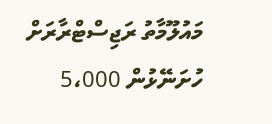މައުލޫމާތު ރަޖިސްޓްރާރަށް ހުށަނޭޅުން 5،000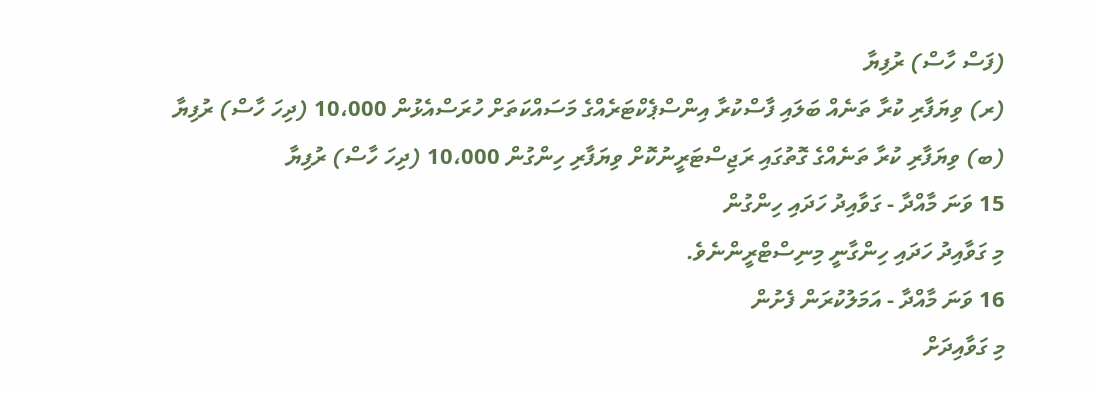(ފަސް ހާސް) ރުފިޔާ
(ރ) ވިޔަފާރި ކުރާ ތަނެއް ބަލައި ފާސްކުރާ އިންސްޕެކްޓަރެއްގެ މަސައްކަތަށް ހުރަސްއެޅުން 10،000 (ދިހަ ހާސް) ރުފިޔާ
(ބ) ވިޔަފާރި ކުރާ ތަނެއްގެ ގޮތުގައި ރަޖިސްޓަރީނުކޮށް ވިޔަފާރި ހިންގުން 10،000 (ދިހަ ހާސް) ރުފިޔާ
15 ވަނަ މާއްދާ - ގަވާއިދު ހަދައި ހިންގުން
މި ގަވާއިދު ހަދައި ހިންގާނީ މިނިސްޓްރީންނެވެ.
16 ވަނަ މާއްދާ - އަމަލުކުރަން ފެށުން
މި ގަވާއިދަށް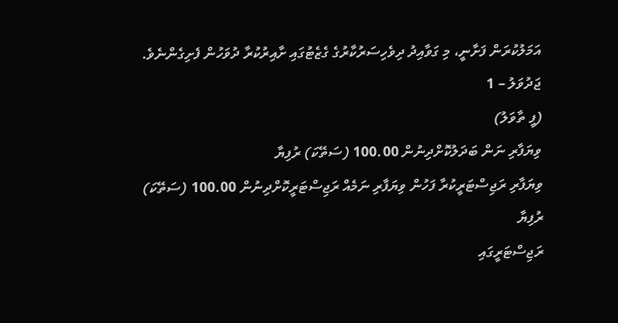އަމަލުކުރަން ފަށާނީ، މި ގަވާއިދު ދިވެހިސަރުކާރުގެ ގެޒެޓުގައި ށާއިރުކުރާ ދުވަހުން ފެށިގެންނެވެ.
ޖަދުވަލު – 1
(ފީ ތާވަލު)
ވިޔަފާރި ނަން ބަދަލުކޮށްދިނުން 100.00 (ސަތޭކަ) ރުފިޔާ
ވިޔަފާރި ރަޖިސްޓަރީކުރާ ފަހުން ވިޔަފާރި ނަމެއް ރަޖިސްޓަރީކޮށްދިނުން 100.00 (ސަތޭކަ) ރުފިޔާ
ރަޖިސްޓަރީގައި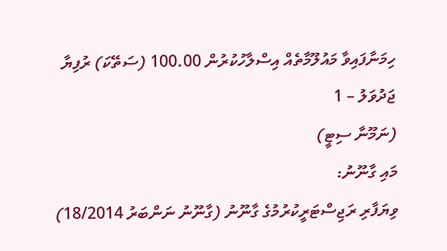ހިމަނާފައިވާ މައުލޫމާތެއް އިސްލާހުކުރުން 100.00 (ސަތޭކަ) ރުފިޔާ
ޖަދުވަލު – 1
(ނަމޫނާ ސިޓީ)
މައި ގާނޫނު:
ވިޔަފާރި ރަޖިސްޓަރީކުރުމުގެ ގާނޫނު (ގާނޫނު ނަންބަރު 18/2014)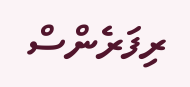ރިފަރެންސް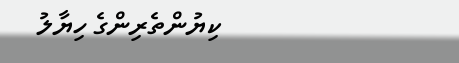ކިޔުންތެރިންގެ ހިޔާލު